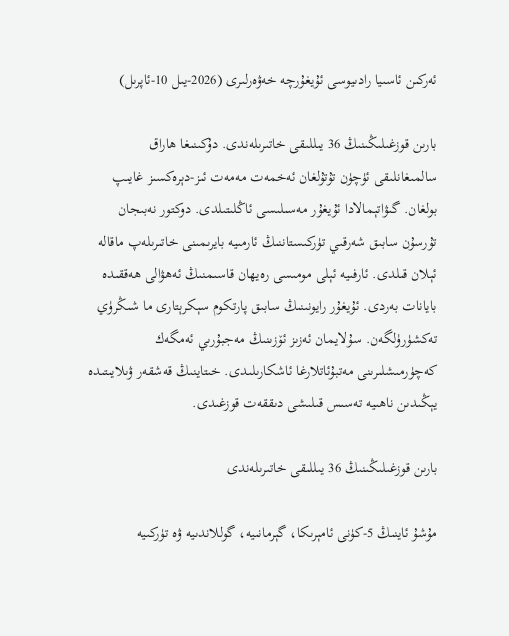ئەركىن ئاسىيا رادىيوسى ئۇيغۇرچە خەۋەرلىرى (2026-يىل 10-ئاپرىل)

بارىن قوزغىلىڭىنىڭ 36 يىللىقى خاتىرىلەندى. دۇكىنىغا ھاراق سالمىغانلىقى ئۈچۈن تۇتۇلغان ئەخمەت مەمەت ئىز-دېرەكسىز غايىپ بولغان. گىۋاتېمالادا ئۇيغۇر مەسىلىسى ئاڭلىتىلدى. دوكتور نەبىجان تۇرسۇن سابىق شەرقىي تۈركىستاننىڭ ئارمىيە بايرىمىنى خاتىرىلەپ ماقالە ئېلان قىلدى. ئارفىيە ئېلى مومىسى رەيھان قاسىمنىڭ ئەھۋالى ھەققىدە بايانات بەردى. ئۇيغۇر رايونىنىڭ سابىق پارتكوم سېكرېتارى ما شىڭرۈي تەكشۈرۈلگەن. سۇلايمان ئەزىز ئۆزىنىڭ مەجبۇرىي ئەمگەك كەچۈرمىشلىرىنى مەتبۇئاتلارغا ئاشكارىلىدى. خىتاينىڭ قەشقەر ۋىلايىتىدە يېڭىدىن ناھىيە تەسىس قىلىشى دىققەت قوزغىدى.

بارىن قوزغىلىڭىنىڭ 36 يىللىقى خاتىرىلەندى

مۇشۇ ئاينىڭ 5-كۈنى ئامېرىكا، گېرمانىيە، گوللاندىيە ۋە تۈركىيە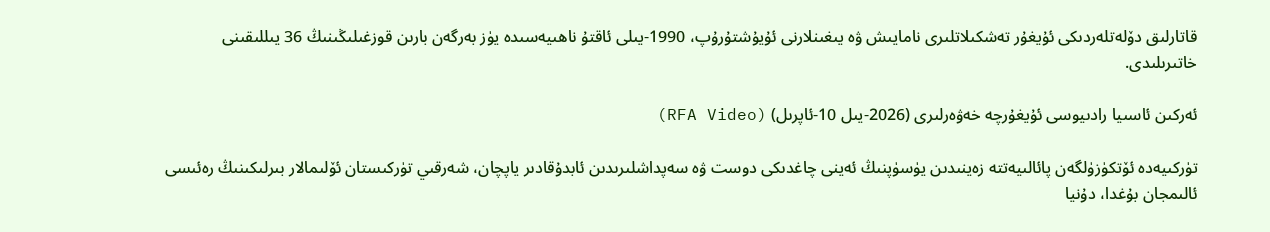قاتارلىق دۆلەتلەردىكى ئۇيغۇر تەشكىلاتلىرى نامايىش ۋە يىغىنلارنى ئۇيۇشتۇرۇپ، 1990-يىلى ئاقتۇ ناھىيەسىدە يۈز بەرگەن بارىن قوزغىلىڭىنىڭ 36 يىللىقىنى خاتىرىلىدى.

ئەركىن ئاسىيا رادىيوسى ئۇيغۇرچە خەۋەرلىرى (2026-يىل 10-ئاپرىل) (RFA Video)

تۈركىيەدە ئۆتكۈزۈلگەن پائالىيەتتە زەينىدىن يۈسۈپنىڭ ئەينى چاغدىكى دوست ۋە سەپداشلىرىدىن ئابدۇقادىر ياپچان، شەرقىي تۈركىستان ئۆلىمالار بىرلىكىنىڭ رەئىسى ئالىمجان بۇغدا، دۇنيا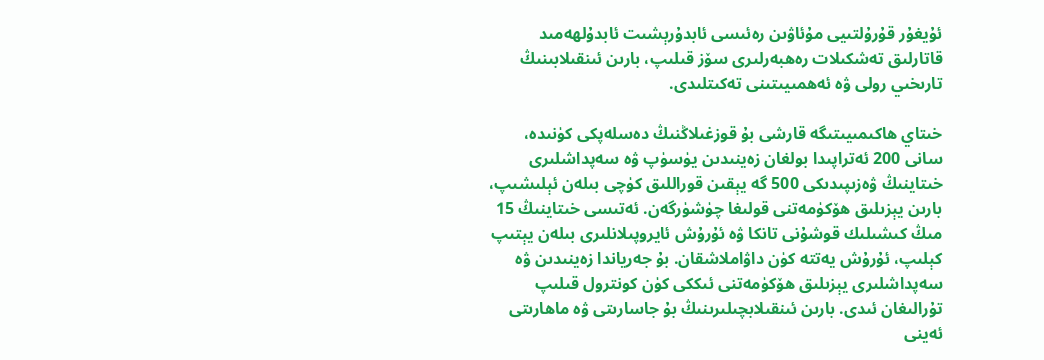ئۇيغۇر قۇرۇلتىيى مۇئاۋىن رەئىسى ئابدۇرېشىت ئابدۇلھەمىد قاتارلىق تەشكىلات رەھبەرلىرى سۆز قىلىپ، بارىن ئىنقىلابىنىڭ تارىخىي رولى ۋە ئەھمىيىتىنى تەكىتلىدى.

خىتاي ھاكىمىيىتىگە قارشى بۇ قوزغىلاڭنىڭ دەسلەپكى كۈنىدە، سانى 200 ئەتراپىدا بولغان زەينىدىن يۈسۈپ ۋە سەپداشلىرى خىتاينىڭ ۋەزىپىدىكى 500 گە يېقىن قوراللىق كۈچى بىلەن ئېلىشىپ، بارىن يېزىلىق ھۆكۈمەتنى قولىغا چۈشۈرگەن. ئەتىسى خىتاينىڭ 15 مىڭ كىشىلىك قوشۇنى تانكا ۋە ئۇرۇش ئايروپىلانلىرى بىلەن يېتىپ كېلىپ، ئۇرۇش يەتتە كۈن داۋاملاشقان. بۇ جەرياندا زەينىدىن ۋە سەپداشلىرى يېزىلىق ھۆكۈمەتنى ئىككى كۈن كونترول قىلىپ تۇرالىغان ئىدى. بارىن ئىنقىلابچىلىرىنىڭ بۇ جاسارىتى ۋە ماھارىتى ئەينى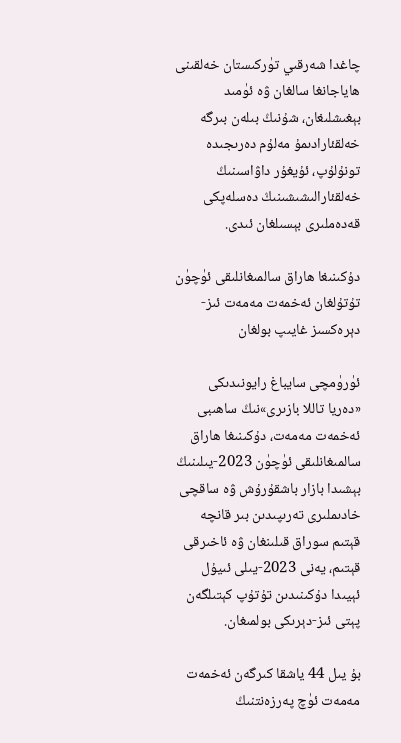چاغدا شەرقىي تۈركىستان خەلقىنى ھاياجانغا سالغان ۋە ئۈمىد بېغىشلىغان، شۇنىڭ بىلەن بىرگە خەلقئارادىمۇ مەلۇم دەرىجىدە تونۇلۇپ، ئۇيغۇر داۋاسىنىڭ خەلقئارالىشىشىنىڭ دەسلەپكى قەدەملىرى بېسىلغان ئىدى.

دۇكىنىغا ھاراق سالمىغانلىقى ئۈچۈن تۇتۇلغان ئەخمەت مەمەت ئىز-دېرەكسىز غايىپ بولغان

ئۈرۈمچى سايباغ رايونىدىكى «دەريا تاللا بازىرى»نىڭ ساھىبى ئەخمەت مەمەت، دۇكىنىغا ھاراق سالمىغانلىقى ئۈچۈن 2023-يىلىنىڭ بېشىدا بازار باشقۇرۇش ۋە ساقچى خادىملىرى تەرىپىدىن بىر قانچە قېتىم سوراق قىلىنغان ۋە ئاخىرقى قېتىم، يەنى 2023-يىلى ئىيۇل ئېيىدا دۇكىنىدىن تۇتۇپ كېتىلگەن پېتى ئىز-دېرىكى بولمىغان.

بۇ يىل 44 ياشقا كىرگەن ئەخمەت مەمەت ئۈچ پەرزەنتنىڭ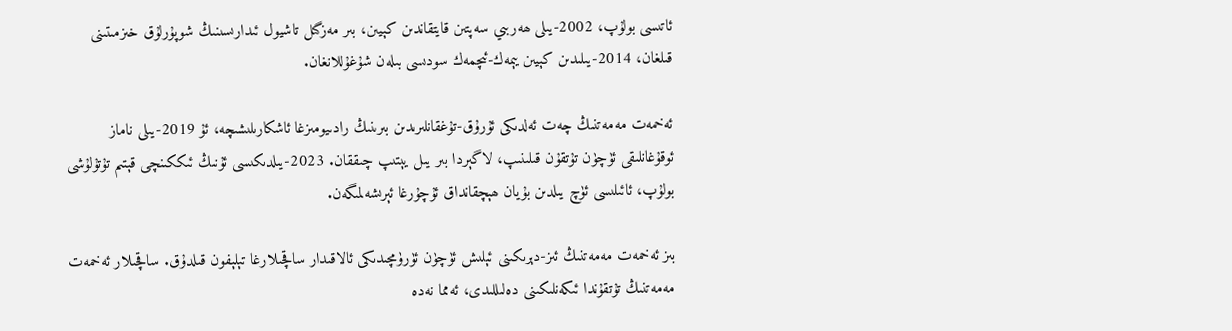ئاتىسى بولۇپ، 2002-يىلى ھەربىي سەپتىن قايتقاندىن كېيىن، بىر مەزگىل تاشيول ئىدارىسىنىڭ شوپۇرلۇق خىزمىتىنى قىلغان، 2014-يىلىدىن كېيىن يېمەك-ئىچمەك سودىسى بىلەن شۇغۇللانغان.

ئەخمەت مەمەتنىڭ چەت ئەلدىكى ئۇرۇق-تۇغقانلىرىدىن بىرىنىڭ رادىيومىزغا ئاشكارىلىشىچە، ئۇ 2019-يىلى ناماز ئوقۇغانلىقى ئۈچۈن تۇتقۇن قىلىنىپ، لاگېردا بىر يىل يېتىپ چىققان. 2023-يىلدىكىسى ئۇنىڭ ئىككىنچى قېتىم تۇتۇلۇشى بولۇپ، ئائىلىسى ئۈچ يىلدىن بۇيان ھېچقانداق ئۇچۇرغا ئېرىشەلمىگەن.

بىز ئەخمەت مەمەتنىڭ ئىز-دېرىكىنى ئېلىش ئۈچۈن ئۈرۈمچىدىكى ئالاقىدار ساقچىلارغا تېلېفون قىلدۇق. ساقچىلار ئەخمەت مەمەتنىڭ تۇتقۇندا ئىكەنلىكىنى دەلىللىدى، ئەمما نەدە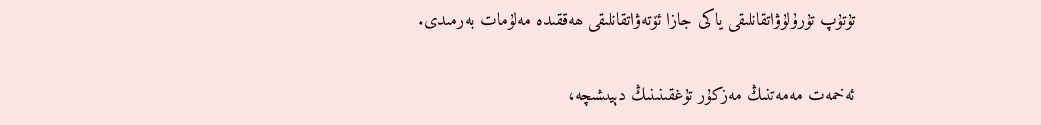تۇتۇپ تۇرۇلۇۋاتقانلىقى ياكى جازا ئۆتەۋاتقانلىقى ھەققىدە مەلۇمات بەرمىدى.

ئەخمەت مەمەتنىڭ مەزكۇر تۇغقىنىنىڭ دېيىشىچە،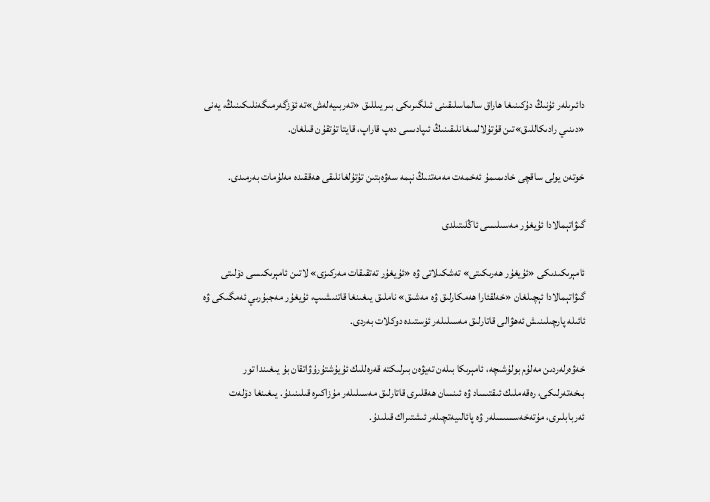دائىرىلەر ئۇنىڭ دۇكىنىغا ھاراق سالماسلىقىنى ئىلگىرىكى بىر يىللىق «تەربىيەلەش»تە ئۆزگەرمىگەنلىكىنىڭ، يەنى «دىنىي رادىكاللىق»تىن قۇتۇلالمىغانلىقىنىڭ ئىپادىسى دەپ قاراپ، قايتا تۇتقۇن قىلغان.

خوتەن يولى ساقچى خادىمىمۇ ئەخمەت مەمەتنىڭ نېمە سەۋەبتىن تۇتۇلغانلىقى ھەققىدە مەلۇمات بەرمىدى.

گىۋاتېمالادا ئۇيغۇر مەسىلىسى ئاڭلىتىلدى

ئامېرىكىدىكى «ئۇيغۇر ھەرىكىتى» تەشكىلاتى ۋە «ئۇيغۇر تەتقىقات مەركىزى» لاتىن ئامېرىكىسى دۆلىتى گىۋاتېمالادا ئېچىلغان «خەلقئارا ھەمكارلىق ۋە مەشىق» ناملىق يىغىنغا قاتنىشىپ، ئۇيغۇر مەجبۇرىي ئەمگىكى ۋە ئائىلە پارچىلىنىش ئەھۋالى قاتارلىق مەسىلىلەر ئۈستىدە دوكلات بەردى.

خەۋەرلەردىن مەلۇم بولۇشىچە، ئامېرىكا بىلەن تەيۋەن بىرلىكتە قەرەللىك ئۇيۇشتۇرۇۋاتقان بۇ يىغىندا تور بىخەتەرلىكى، رەقەملىك ئىقتىساد ۋە ئىنسان ھەقلىرى قاتارلىق مەسىلىلەر مۇزاكىرە قىلىنىدۇ. يىغىنغا دۆلەت ئەربابلىرى، مۇتەخەسسىسلەر ۋە پائالىيەتچىلەر ئىشتىراك قىلىدۇ.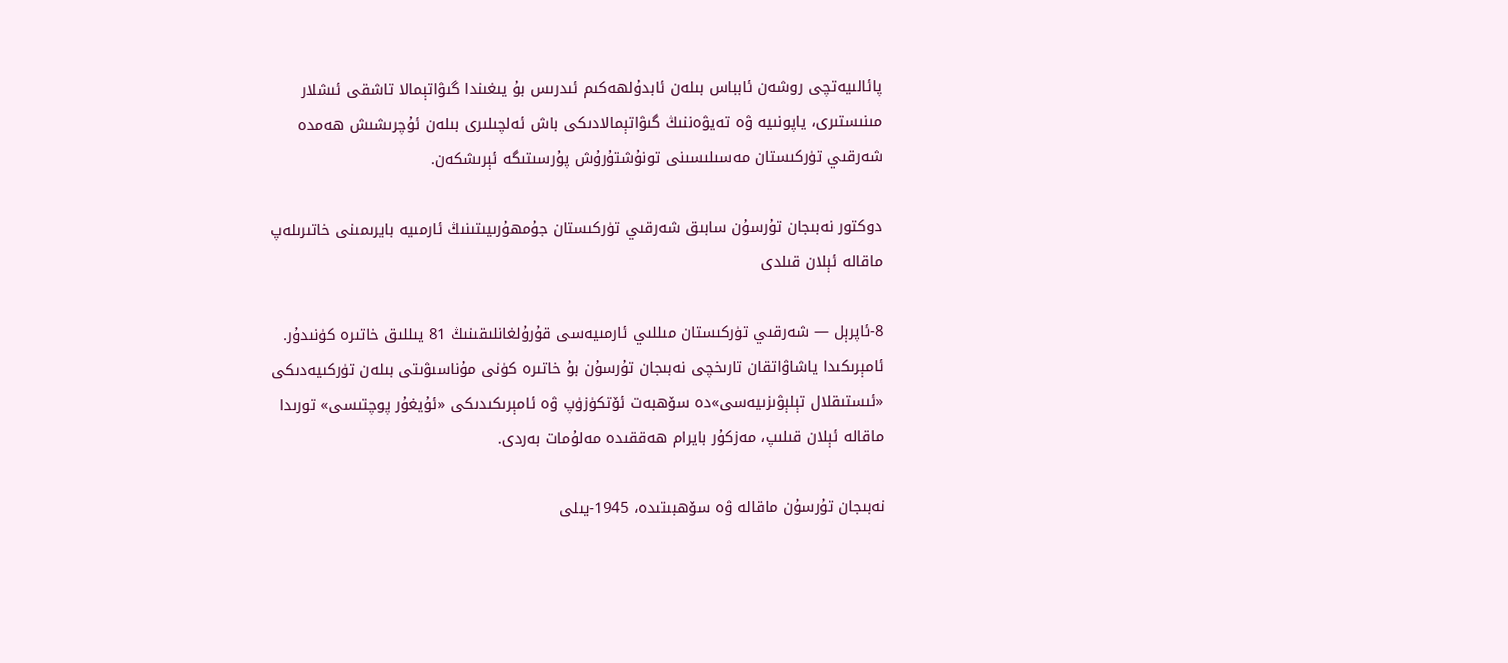پائالىيەتچى روشەن ئابباس بىلەن ئابدۇلھەكىم ئىدرىس بۇ يىغىندا گىۋاتېمالا تاشقى ئىشلار مىنىستىرى، ياپونىيە ۋە تەيۋەننىڭ گىۋاتېمالادىكى باش ئەلچىلىرى بىلەن ئۇچرىشىش ھەمدە شەرقىي تۈركىستان مەسىلىسىنى تونۇشتۇرۇش پۇرسىتىگە ئېرىشكەن.

دوكتور نەبىجان تۇرسۇن سابىق شەرقىي تۈركىستان جۇمھۇرىيىتىنىڭ ئارمىيە بايرىمىنى خاتىرىلەپ ماقالە ئېلان قىلدى

8-ئاپرېل — شەرقىي تۈركىستان مىللىي ئارمىيەسى قۇرۇلغانلىقىنىڭ 81 يىللىق خاتىرە كۈنىدۇر. ئامېرىكىدا ياشاۋاتقان تارىخچى نەبىجان تۇرسۇن بۇ خاتىرە كۈنى مۇناسىۋىتى بىلەن تۈركىيەدىكى «ئىستىقلال تېلېۋىزىيەسى»دە سۆھبەت ئۆتكۈزۈپ ۋە ئامېرىكىدىكى «ئۇيغۇر پوچتىسى» تورىدا ماقالە ئېلان قىلىپ، مەزكۇر بايرام ھەققىدە مەلۇمات بەردى.

نەبىجان تۇرسۇن ماقالە ۋە سۆھبىتىدە، 1945-يىلى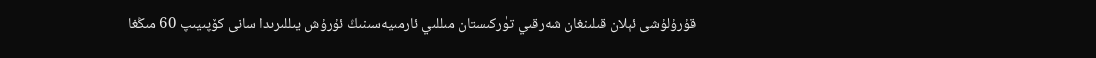قۇرۇلۇشى ئېلان قىلىنغان شەرقىي تۈركىستان مىللىي ئارمىيەسىنىڭ ئۇرۇش يىللىرىدا سانى كۆپىيىپ 60 مىڭغا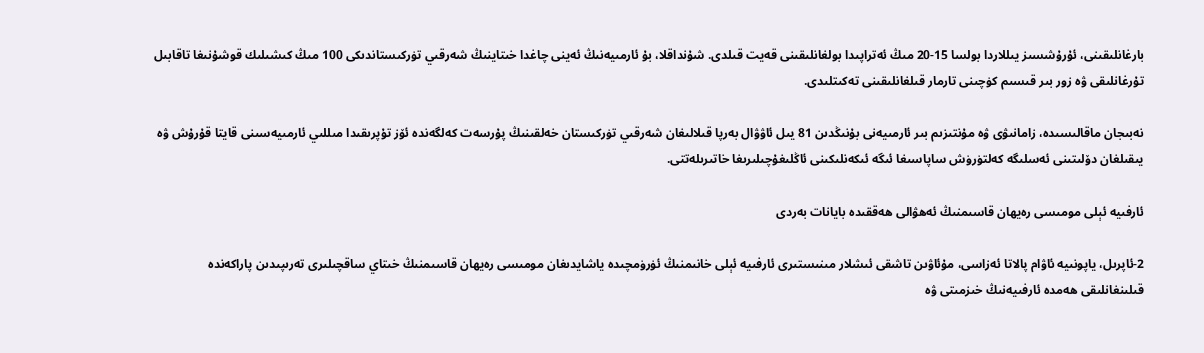بارغانلىقىنى، ئۇرۇشسىز يىللاردا بولسا 15-20 مىڭ ئەتراپىدا بولغانلىقىنى قەيت قىلدى. شۇنداقلا، بۇ ئارمىيەنىڭ ئەينى چاغدا خىتاينىڭ شەرقىي تۈركىستاندىكى 100 مىڭ كىشىلىك قوشۇنىغا تاقابىل تۇرغانلىقى ۋە زور بىر قىسىم كۈچىنى تارمار قىلغانلىقىنى تەكىتلىدى.

نەبىجان ماقالىسىدە، زامانىۋى ۋە مۇنتىزىم بىر ئارمىيەنى بۇنىڭدىن 81 يىل ئاۋۋال بەرپا قىلالىغان شەرقىي تۈركىستان خەلقىنىڭ پۇرسەت كەلگەندە ئۆز تۇپرىقىدا مىللىي ئارمىيەسىنى قايتا قۇرۇش ۋە يىقىلغان دۆلىتىنى ئەسلىگە كەلتۈرۈش ساپاسىغا ئىگە ئىكەنلىكىنى ئاڭلىغۇچىلىرىغا خاتىرىلەتتى.

ئارفىيە ئېلى مومىسى رەيھان قاسىمنىڭ ئەھۋالى ھەققىدە بايانات بەردى

2-ئاپرىل، ياپونىيە ئاۋام پالاتا ئەزاسى، مۇئاۋىن تاشقى ئىشلار مىنىستىرى ئارفىيە ئېلى خانىمنىڭ ئۈرۈمچىدە ياشايدىغان مومىسى رەيھان قاسىمنىڭ خىتاي ساقچىلىرى تەرىپىدىن پاراكەندە قىلىنغانلىقى ھەمدە ئارفىيەنىڭ خىزمىتى ۋە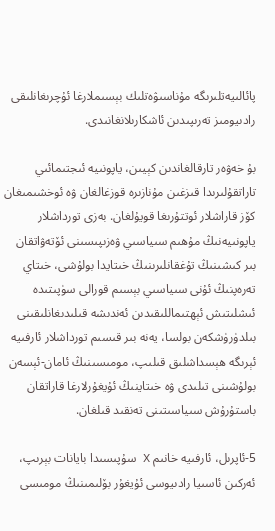پائالىيەتلىرىگە مۇناسىۋەتلىك بېسىملارغا ئۇچرىغانلىقى رادىيومىز تەرىپىدىن ئاشكارىلانغانىدى.

بۇ خەۋەر تارقالغاندىن كېيىن، ياپونىيە ئىجتىمائىي تاراتقۇلىرىدا قىزغىن مۇنازىرە قوزغالغان ۋە ئوخشىمىغان كۆز قاراشلار ئوتتۇرىغا قويۇلغان. بەزى تورداشلار ياپونىيەنىڭ مۇھىم سىياسىي ۋەزىپىسىنى ئۆتەۋاتقان بىر كىشىنىڭ تۇغقانلىرىنىڭ خىتايدا بولۇشى، خىتاي تەرەپنىڭ ئۇنى سىياسىي بېسىم قورالى سۈپىتىدە ئىشلىتىش ئېھتىماللىقىدىن ئەندىشە قىلىدىغانلىقىنى بىلدۈرۈشكەن بولسا، يەنە بىر قىسىم تورداشلار ئارفىيە ئېرىگە ھېسداشلىق قىلىپ، مومىسىنىڭ ئامان-ئېسەن بولۇشىنى تىلىدى ۋە خىتاينىڭ ئۇيغۇرلارغا قاراتقان باستۇرۇش سىياسىتىنى تەنقىد قىلغان.

5-ئاپرىل، ئارفىيە خانىم X سۇپىسىدا بايانات بېرىپ، ئەركىن ئاسىيا رادىيوسى ئۇيغۇر بۆلىمىنىڭ مومىسى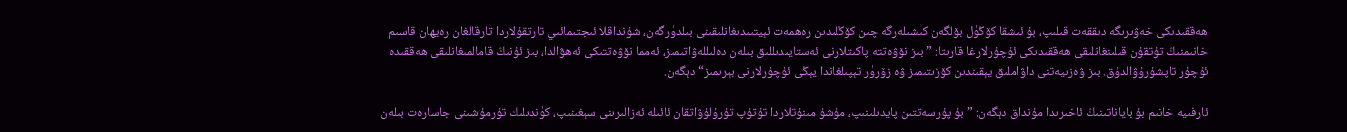ھەققىدىكى خەۋىرىگە دىققەت قىلىپ، بۇ ئىشقا كۆڭۈل بۆلگەن كىشىلەرگە چىن كۆڭلىدىن رەھمەت ئېيتىىدىغانلىقىنى بىلدۈرگەن، شۇنداقلا ئىجتىمائىي تارتقۇلاردا تارقالغان رەيھان قاسىم خانىمنىڭ تۇتقۇن قىلىنغانلىقى ھەققىدىكى ئۇچۇرلارغا قارىتا: ”بىز نۆۋەتتە پاكىتلارنى ئەستايىدىللىق بىلەن دەلىللەۋاتىمىز، ئەمما نۆۋەتتىكى ئەھۋالدا، بىز ئۇنىڭ قامالمىغانلىقى ھەققىدە ئۇچۇر تاپشۇرۇۋالدۇق. بىز ۋەزىيەتنى داۋاملىق يېقىندىن كۆزىتىمىز ۋە زۆرۈر تېپىلغاندا يېڭى ئۇچۇرلارنى بېرىمىز“ دېگەن.

ئارفىيە خانىم بۇ باياناتىنىڭ ئاخىرىدا مۇنداق دېگەن: ”بۇ پۇرسەتتىن پايدىلىنىپ، مۇشۇ مىنۇتلاردا تۇتۇپ تۇرۇلۇۋاتقان ئائىلە ئەزالىرىنى سېغىنىپ، كۈندىلىك تۇرمۇشىنى جاسارەت بىلەن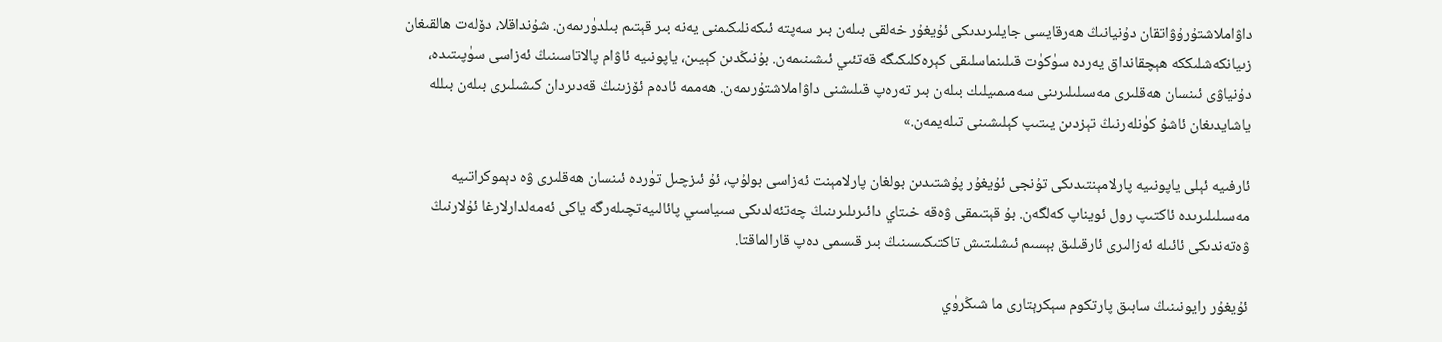داۋاملاشتۇرۇۋاتقان دۇنيانىڭ ھەرقايسى جايلىرىدىكى ئۇيغۇر خەلقى بىلەن بىر سەپتە ئىكەنلىكىمنى يەنە بىر قېتىم بىلدۈرىمەن. شۇنداقلا، دۆلەت ھالقىغان زىيانكەشلىككە ھېچقانداق يەردە سۈكۈت قىلىنماسلىقى كېرەكلىكىگە قەتئىي ئىشىنىمەن. بۇنىڭدىن كېيىن، ياپونىيە ئاۋام پالاتاسىنىڭ ئەزاسى سۈپىتىدە، دۇنياۋى ئىنسان ھەقلىرى مەسىلىلىرىنى سەمىمىيلىك بىلەن بىر تەرەپ قىلىشنى داۋاملاشتۇرىمەن. ھەممە ئادەم ئۆزىنىڭ قەدىردان كىشىلىرى بىلەن بىللە ياشايدىغان ئاشۇ كۈنلەرنىڭ تېزدىن يىتىپ كېلىشىنى تىلەيمەن.»

ئارفىيە ئېلى ياپونىيە پارلامېنتىدىكى تۇنجى ئۇيغۇر پۇشتىدىن بولغان پارلامېنت ئەزاسى بولۇپ، ئۇ ئىزچىل تۈردە ئىنسان ھەقلىرى ۋە دېموكراتىيە مەسىلىلىرىدە ئاكتىپ رول ئويناپ كەلگەن. بۇ قېتىمقى ۋەقە خىتاي دائىرىلىرىنىڭ چەتئەلدىكى سىياسىي پائالىيەتچىلەرگە ياكى ئەمەلدارلارغا ئۇلارنىڭ ۋەتەندىكى ئائىلە ئەزالىرى ئارقىلىق بېسىم ئىشلىتىش تاكتىكىسىنىڭ بىر قىسمى دەپ قارالماقتا.

ئۇيغۇر رايونىنىڭ سابىق پارتكوم سېكرېتارى ما شىڭرۈي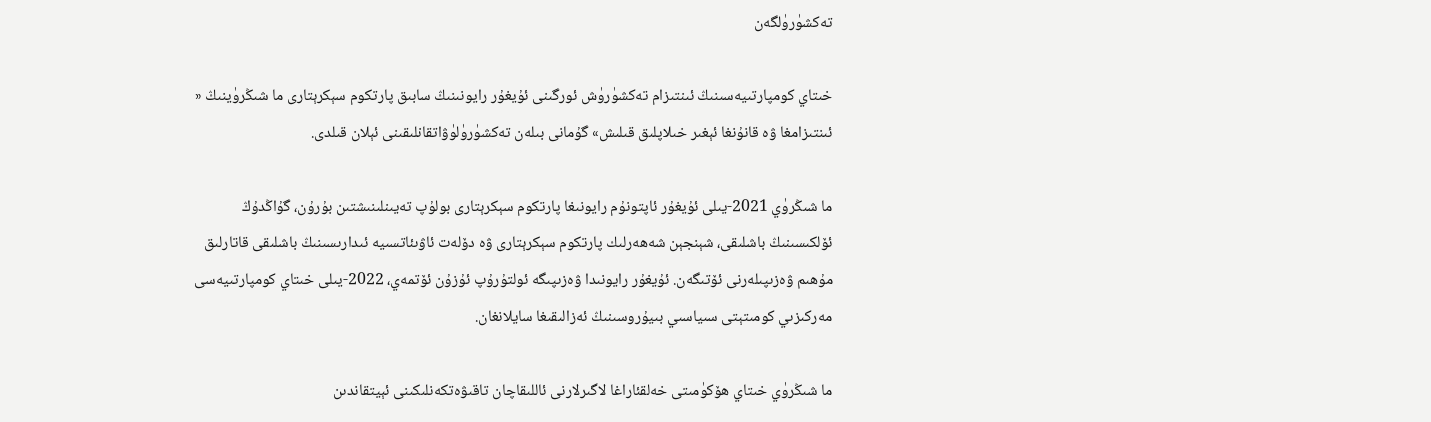تەكشۈرۈلگەن

خىتاي كومپارتىيەسىنىڭ ئىنتىزام تەكشۈرۈش ئورگىنى ئۇيغۇر رايونىنىڭ سابىق پارتكوم سېكرېتارى ما شىڭرۈينىڭ « ئىنتىزامغا ۋە قانۇنغا ئېغىر خىلاپلىق قىلىش» گۇمانى بىلەن تەكشۈرۈلۈۋاتقانلىقىنى ئېلان قىلدى.

ما شىڭرۈي 2021-يىلى ئۇيغۇر ئاپتونۇم رايونىغا پارتكوم سېكرېتارى بولۇپ تەيىنلىنىشتىن بۇرۇن، گۇاڭدۇڭ ئۆلكىسىنىڭ باشلىقى، شېنجېن شەھەرلىك پارتكوم سېكرېتارى ۋە دۆلەت ئاۋىئاتسىيە ئىدارىسىنىڭ باشلىقى قاتارلىق مۇھىم ۋەزىپىلەرنى ئۆتىگەن. ئۇيغۇر رايونىدا ۋەزىپىگە ئولتۇرۇپ ئۇزۇن ئۆتمەي، 2022-يىلى خىتاي كومپارتىيەسى مەركىزىي كومىتېتى سىياسىي بىيۇروسىنىڭ ئەزالىقىغا سايلانغان.

ما شىڭرۈي خىتاي ھۆكۈمىتى خەلقئاراغا لاگىرلارنى ئاللىقاچان تاقىۋەتكەنلىكىنى ئېيتقاندىن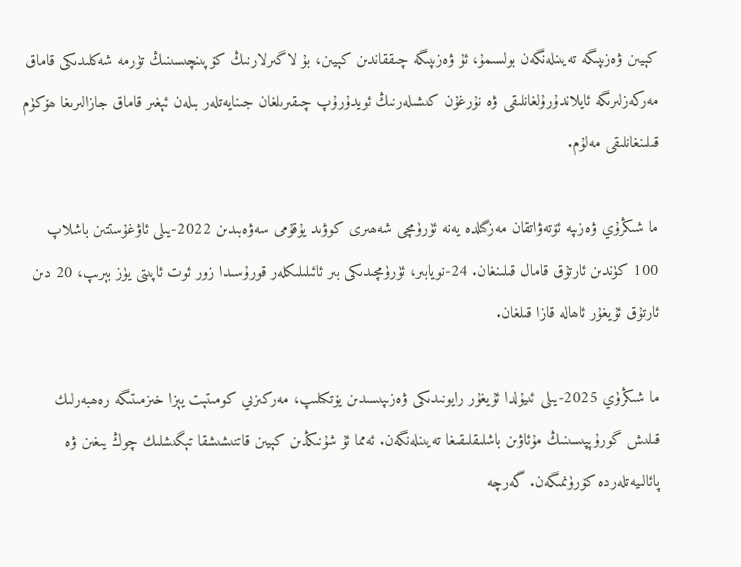كېيىن ۋەزىپىگە تەيىنلەنگەن بولسىمۇ، ئۇ ۋەزىپىگە چىققاندىن كېيىن، بۇ لاگىرلارنىڭ كۆپىنچىسىنىڭ تۈرمە شەكلىدىكى قاماق مەركەزلىرىگە ئايلاندۇرۇلغانلىقى ۋە نۇرغۇن كىشىلەرنىڭ ئويدۇرۇپ چىقىرىلغان جىنايەتلەر بىلەن ئېغىر قاماق جازالىرىغا ھۆكۈم قىلىنغانلىقى مەلۇم.

ما شىڭرۇي ۋەزىپە ئۆتەۋاتقان مەزگىلدە يەنە ئۈرۈمچى شەھىرى كوۋىد يۇقۇمى سەۋەبىدىن 2022-يىلى ئاۋغۇستتىن باشلاپ 100 كۈندىن ئارتۇق قامال قىلىنغان. 24-نويابىر، ئۈرۈمچىدىكى بىر ئائىلىلىكلەر قورۇسىدا زور ئوت ئاپىتى يۈز بېرىپ، 20 دىن ئارتۇق ئۇيغۇر ئاھالە قازا قىلغان.

ما شىڭرۈي 2025-يىلى ئىيۇلدا ئۇيغۇر رايونىدىكى ۋەزىپىسىدىن يۆتكىلىپ، مەركىزىي كومىتېت يېزا خىزمىتىگە رەھبەرلىك قىلىش گورۇپپىسىنىڭ مۇئاۋىن باشلىقلىقىغا تەيىنلەنگەن. ئەمما ئۇ شۇنىڭدىن كېيىن قاتنىشىشقا تېگىشلىك چوڭ يىغىن ۋە پائالىيەتلەردە كۆرۈنمىگەن. گەرچە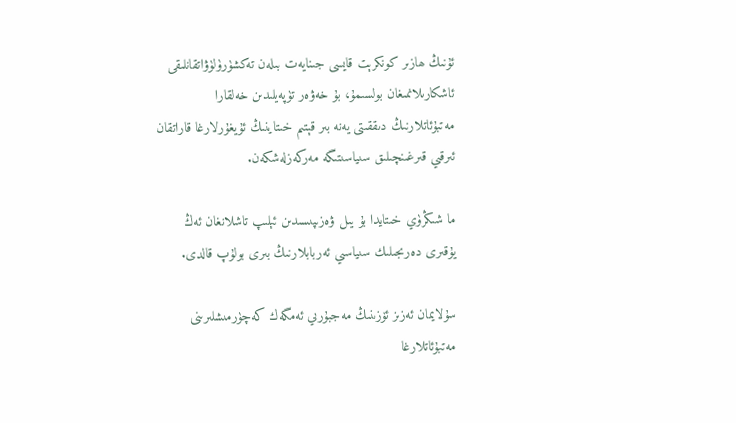ئۇنىڭ ھازىر كونكرېت قايسى جىنايەت بىلەن تەكشۈرۈلۈۋاتقانلىقى ئاشكارىلانمىغان بولسىمۇ، بۇ خەۋەر تۈپەيلىدىن خەلقارا مەتبۇئاتلارنىڭ دىققىتى يەنە بىر قېتىم خىتاينىڭ ئۇيغۇرلارغا قاراتقان ئىرقىي قىرغىنچىلىق سىياسىتىگە مەركەزلەشكەن.

ما شىڭرۈي خىتايدا بۇ يىل ۋەزىپىسىدىن ئېلىپ تاشلانغان ئەڭ يۇقىرى دەرىجىلىك سىياسىي ئەربابلارنىڭ بىرى بولۇپ قالدى.

سۇلايمان ئەزىز ئۆزىنىڭ مەجبۇرىي ئەمگەك كەچۈرمىشلىرىنى مەتبۇئاتلارغا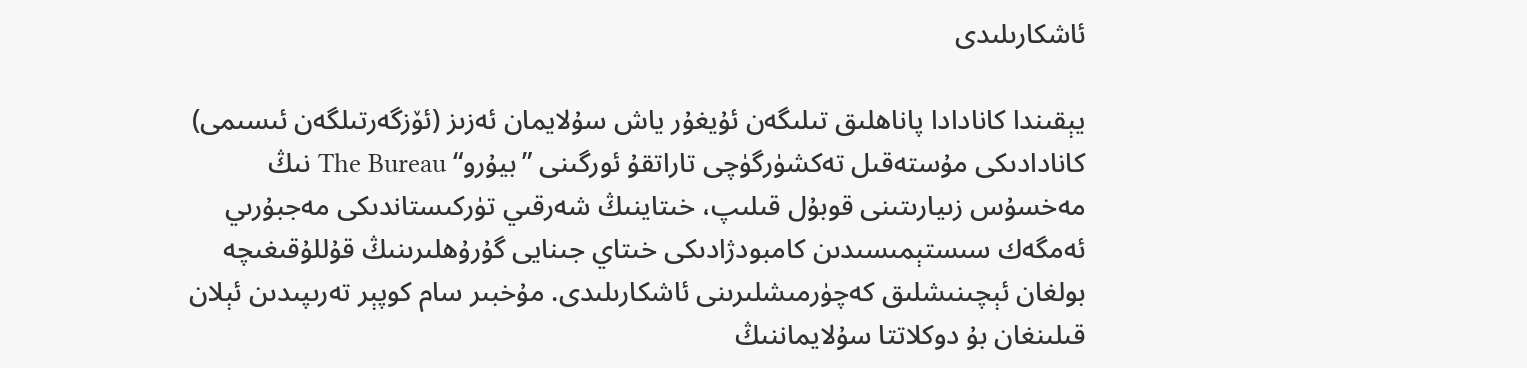ئاشكارىلىدى

يېقىندا كانادادا پاناھلىق تىلىگەن ئۇيغۇر ياش سۇلايمان ئەزىز (ئۆزگەرتىلگەن ئىسىمى) كانادادىكى مۇستەقىل تەكشۈرگۈچى تاراتقۇ ئورگىنى ”بيۇرو“ The Bureau نىڭ مەخسۇس زىيارىتىنى قوبۇل قىلىپ، خىتاينىڭ شەرقىي تۈركىستاندىكى مەجبۇرىي ئەمگەك سىستېمىسىدىن كامبودژادىكى خىتاي جىنايى گۇرۇھلىرىنىڭ قۇللۇقىغىچە بولغان ئېچىنىشلىق كەچۈرمىشلىرىنى ئاشكارىلىدى. مۇخبىر سام كوپېر تەرىپىدىن ئېلان قىلىنغان بۇ دوكلاتتا سۇلايماننىڭ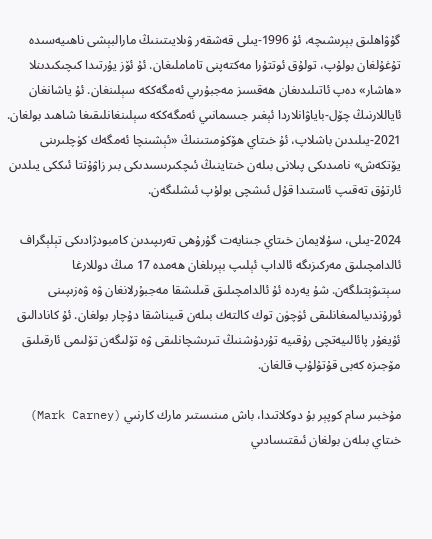گۇۋاھلىق بېرىشىچە، ئۇ 1996-يىلى قەشقەر ۋىلايىتىنىڭ مارالبېشى ناھىيەسىدە تۇغۇلغان بولۇپ، تولۇق ئوتتۇرا مەكتەپنى تاماملىغان. ئۇ ئۆز يۇرتىدا كىچىكىدىنلا «ھاشار» دەپ ئاتىلىدىغان ھەقسىز مەجبۇرىي ئەمگەككە سېلىنغان. ئۇ ياشانغان ئاياللارنىڭ چۆل-باياۋانلاردا ئېغىر جىسمانىي ئەمگەككە سېلىنغانلىقىغا شاھىد بولغان. 2021-يىلىدىن باشلاپ، ئۇ خىتاي ھۆكۈمىتىنىڭ «ئېشىنچا ئەمگەك كۈچلىرىنى يۆتكەش» نامىدىكى پىلانى بىلەن خىتاينىڭ ئىچكىرىسىدىكى بىر زاۋۇتتا ئىككى يىلدىن ئارتۇق تەقىپ ئاستىدا قۇل ئىشچى بولۇپ ئىشلىگەن.

2024-يىلى، سۇلايمان خىتاي جىنايەت گۇرۇھى تەرىپىدىن كامبودژادىكى تېلېگراف ئالدامچىلىق مەركىزىگە ئالداپ ئېلىپ بېرىلغان ھەمدە 17 مىڭ دوللارغا سېتىۋېتىلگەن. شۇ يەردە ئۇ ئالدامچىلىق قىلىشقا مەجبۇرلانغان ۋە ۋەزىپىنى ئورۇندىيالمىغانلىقى ئۈچۈن توك كالتەك بىلەن قىيناشقا دۇچار بولغان. ئۇ كانادالىق ئۇيغۇر پائالىيەتچى رۇقىيە تۇردۇشنىڭ تىرىشچانلىقى ۋە تۆلىگەن تۆلىمى ئارقىلىق مۆجىزە كەبى قۇتۇلۇپ قالغان.

مۇخبىر سام كوپېر بۇ دوكلاتىدا، باش مىنىستىر مارك كارنىي (Mark Carney) خىتاي بىلەن بولغان ئىقتىسادىي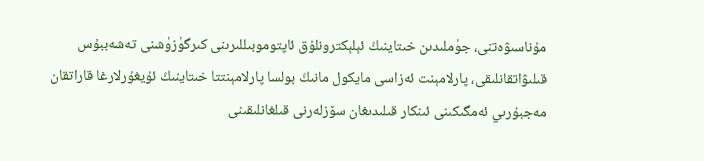مۇناسىۋەتنى، جۈملىدىن خىتاينىڭ ئېلېكترونلۇق ئاپتوموبىللىرىنى كىرگۈزۈشنى تەشەببۇس قىلىۋاتقانلىقى، پارلامېنت ئەزاسى مايكول مانىڭ بولسا پارلامېنتتا خىتاينىڭ ئۇيغۇرلارغا قاراتقان مەجبۇرىي ئەمگىكىنى ئىنكار قىلىدىغان سۆزلەرنى قىلغانلىقىنى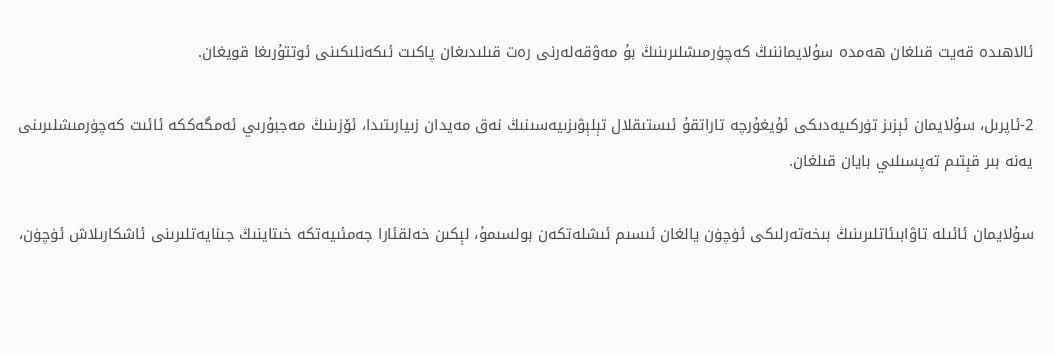ئالاھىدە قەيت قىلغان ھەمدە سۇلايماننىڭ كەچۈرمىشلىرىنىڭ بۇ مەۋقەلەرنى رەت قىلىدىغان پاكىت ئىكەنلىكىنى ئوتتۇرىغا قويغان.

2-ئاپرىل، سۇلايمان ئېزىز تۈركىيەدىكى ئۇيغۇرچە تاراتقۇ ئىستىقلال تېلېۋىزىيەسىنىڭ نەق مەيدان زىيارىتىدا، ئۆزىنىڭ مەجبۇرىي ئەمگەككە ئائىت كەچۈرمىشلىرىنى يەنە بىر قېتىم تەپسىلىي بايان قىلغان.

سۇلايمان ئائىلە تاۋابىئاتلىرىنىڭ بىخەتەرلىكى ئۈچۈن يالغان ئىسىم ئىشلەتكەن بولسىمۇ، لېكىن خەلقئارا جەمئىيەتكە خىتاينىڭ جىنايەتلىرىنى ئاشكارىلاش ئۈچۈن،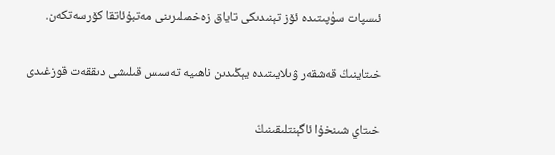ئىسپات سۈپىتىدە ئۆز تېنىدىكى تاياق زەخمىلىرىنى مەتبۇئاتقا كۆرسەتكەن.

خىتاينىڭ قەشقەر ۋىلايىتىدە يېڭىدىن ناھىيە تەسىس قىلىشى دىققەت قوزغىدى

خىتاي شىنخۇا ئاگېنتلىقىنىڭ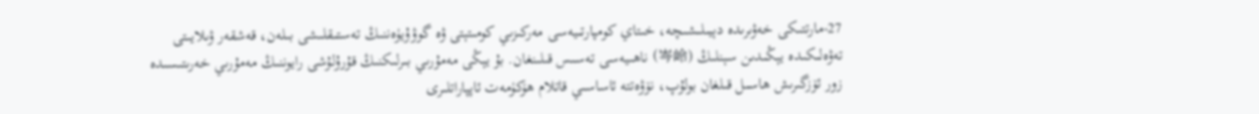27-مارتتىكى خەۋىرىدە دېيىلىشىچە، خىتاي كومپارتىيەسى مەركىزىي كومىتېتى ۋە گوۋۇيۈەننىڭ تەستىقلىشى بىلەن، قەشقەر ۋىلايىتى تەۋەلىكىدە يېڭىدىن سېنلىڭ (岑岭) ناھىيەسى تەسىس قىلىنغان. بۇ يېڭى مەمۇرىي بىرلىكنىڭ قۇرۇلۇشى رايوننىڭ مەمۇرىي خەرىتىسىدە زور ئۆزگىرىش ھاسىل قىلغان بولۇپ، نۆۋەتتە ئاساسىي قاتلام ھۆكۈمەت ئاپپاراتلىرى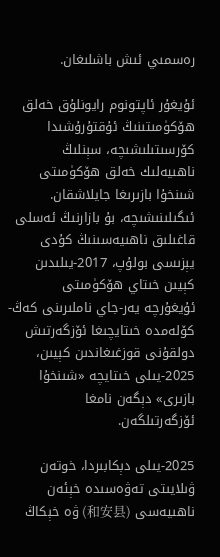رەسمىي ئىش باشلىغان.

ئۇيغۇر ئاپتونوم رايونلۇق خەلق ھۆكۈمىتىنىڭ ئۇقتۇرۇشىدا كۆرسىتىلىشىچە، سېنلىڭ ناھىيەلىك خەلق ھۆكۈمىتى شىنخۇا بازىرىغا جايلاشقان. ئىگىلىنىشىچە، بۇ بازارنىڭ ئەسلى قاغىلىق ناھىيەسىنىڭ كۇدى يېزىسى بولۇپ، 2017-يىلىدىن كېيىن خىتاي ھۆكۈمىتى ئۇيغۇرچە يەر-جاي ناملىرىنى كەڭ-كۆلەمدە خىتايچىغا ئۆزگەرتىش دولقۇنى قوزغىغاندىن كېيىن، 2025-يىلى خىتايچە «شىنخۇا بازىرى» دېگەن نامغا ئۆزگەرتىلگەن.

2025-يىلى دېكابىردا، خوتەن ۋىلايىتى تەۋەسىدە خېئەن ناھىيەسى (和安县) ۋە خېكاڭ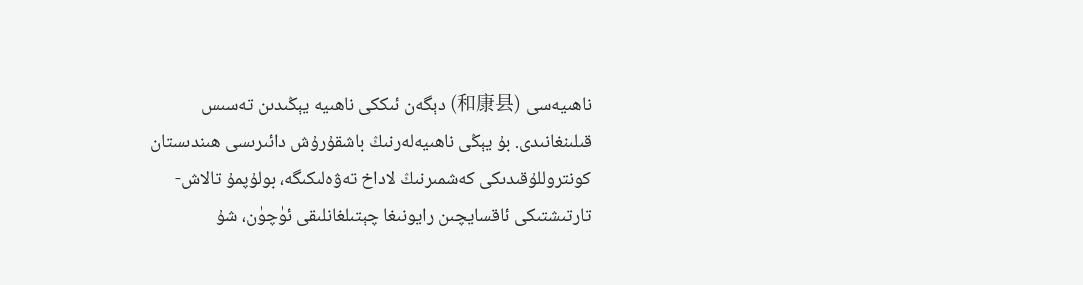ناھىيەسى (和康县) دېگەن ئىككى ناھىيە يېڭىدىن تەسىس قىلىنغانىدى. بۇ يېڭى ناھىيەلەرنىڭ باشقۇرۇش دائىرىسى ھىندىستان كونتروللۇقىدىكى كەشمىرنىڭ لاداخ تەۋەلىكىگە، بولۇپمۇ تالاش-تارتىشتىكى ئاقسايچىن رايونىغا چېتىلغانلىقى ئۈچۈن، شۇ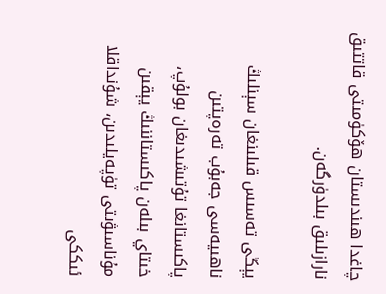چاغدا ھىندىستان ھۆكۈمىتى قاتتىق نارازىلىق بىلدۈرگەن.

يېڭى تەسىس قىلىنغان سېنلىڭ ناھىيەسى جەبۇب تەرەپتىن پاكىستانغا تۇتىشىدىغان بولۇپ، خىتاي بىلەن پاكىستاننىڭ يېقىن مۇناسىۋىتى تۈپەيلىدىن، شۇنداقلا ئىككى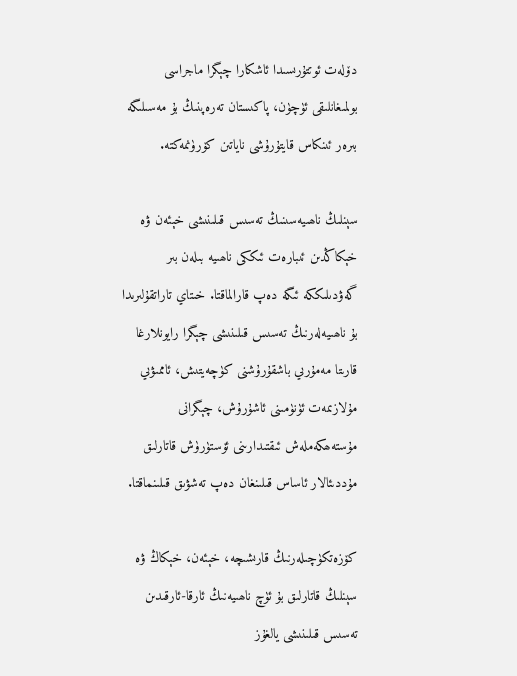دۆلەت ئوتتۇرىسىدا ئاشكارا چېگرا ماجراسى بولمىغانلىقى ئۈچۈن، پاكىستان تەرەپنىڭ بۇ مەسىلىگە بىرەر ئىنكاس قايتۇرۇشى ناياتىن كۆرۈنمەكتە.

سېنلىڭ ناھىيەسىنىڭ تەسىس قىلىنىشى خېئەن ۋە خېكاڭدىن ئىبارەت ئىككى ناھىيە بىلەن بىر گەۋدىلىككە ئىگە دەپ قارالماقتا. خىتاي تاراتقۇلىرىدا بۇ ناھىيەلەرنىڭ تەسىس قىلىنىشى چېگرا رايونلارغا قارىتا مەمۇرىي باشقۇرۇشنى كۈچەيتىش، ئاممىۋىي مۇلازىمەت ئۈنۈمىنى ئاشۇرۇش، چېگرانى مۇستەھكەملەش ئىقتىدارىنى ئۆستۈرۈش قاتارلىق مۇددىئالار ئاساس قىلىنغان دەپ تەشۋىق قىلىنماقتا.

كۆزەتكۈچىلەرنىڭ قارىشىچە، خېئەن، خېكاڭ ۋە سېنلىڭ قاتارلىق بۇ ئۈچ ناھىيەنىڭ ئارقا-ئارقىدىن تەسىس قىلىنىشى يالغۇز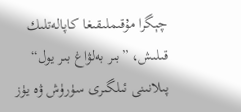چېگرا مۇقىملىقىغا كاپالەتلىك قىلىش، ”بىر بەلۋاغ بىر يول“ پىلانىنى ئىلگىرى سۈرۈش ۋە يۈز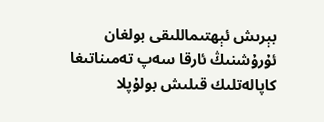بېرىش ئېھتىماللىقى بولغان ئۇرۇشنىڭ ئارقا سەپ تەمىناتىغا كاپالەتلىك قىلىش بولۇپلا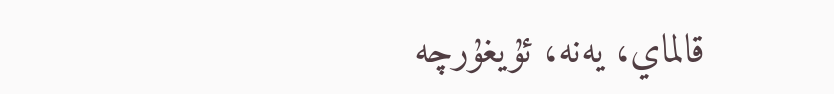قالماي، يەنە، ئۇيغۇرچە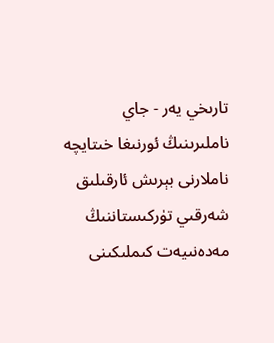تارىخي يەر - جاي ناملىرىنىڭ ئورنىغا خىتايچە ناملارنى بېرىش ئارقىلىق شەرقىي تۈركىستاننىڭ مەدەنىيەت كىملىكىنى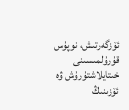ئۆزگەرتىش، نوپۇس قۇرۇلمىسىنى خىتايلاشتۇرۇش ۋە ئۆزىنىڭ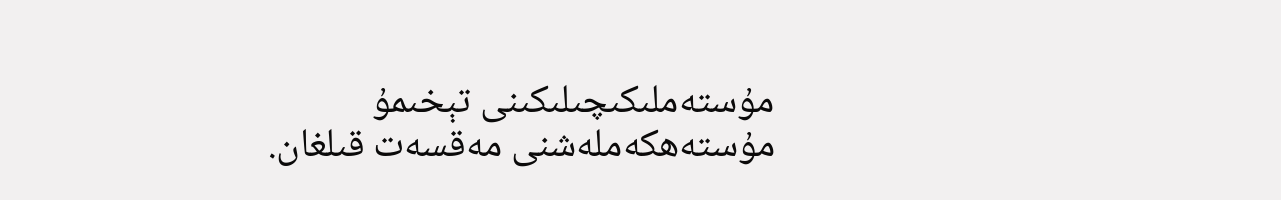مۇستەملىكىچىلىكىنى تېخىمۇ مۇستەھكەملەشنى مەقسەت قىلغان.